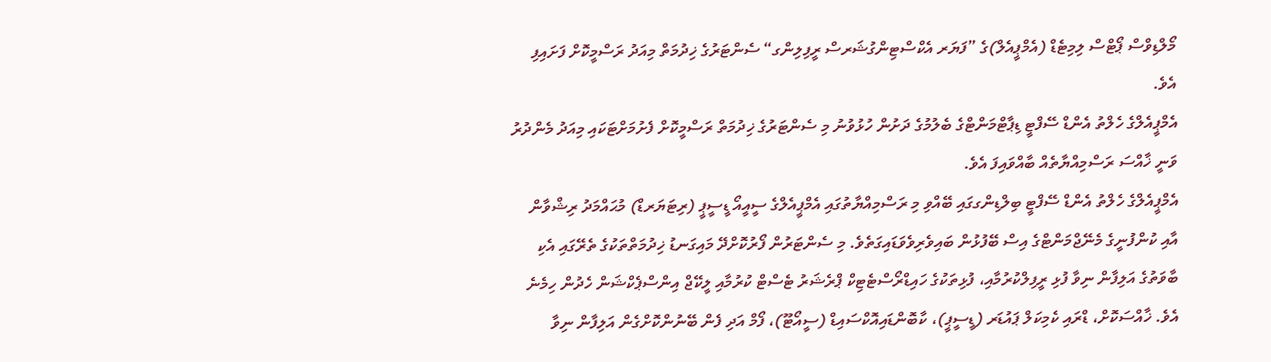މޯލްޑިވްސް ޕޯޓްސް ލިމިޓެޑް (އެމްޕީއެލް)ގެ ”ފަޔަރ އެކްސްޓިންގުޝަރސް ރީފިލިންގ“ ސެންޓަރުގެ ޚިދުމަތް މިއަދު ރަސްމީކޮށް ފަށައިފި އެވެ.
އެމްޕީއެލްގެ ހެލްތު އެންޑް ސޭފްޓީ ޑިޕާޓްމަންޓްގެ ބެލުމުގެ ދަށުން ހުޅުވުނު މި ސެންޓަރުގެ ޚިދުމަތް ރަސްމީކޮށް ފެށުމަށްޓަކައި މިއަދު މެންދުރު ވަނީ ޚާއްސަ ރަސްމިއްޔާތެއް ބާއްވައިފަ އެވެ.
އެމްޕީއެލްގެ ހެލްތު އެންޑް ސޭފްޓީ ބިލްޑިންގގައި ބޭއްވި މި ރަސްމިއްޔާތުގައި އެމްޕީއެލްގެ ސީއީއޯ ޑީސީޕީ (ރިޓަޔަރޑް) މުޙައްމަދު ރިޝްވާން އާއި ކުންފުނީގެ މެނޭޖްމަންޓްގެ އިސް ބޭފުޅުން ބައިވެރިވެވަޑައިގަތެވެ. މި ސެންޓަރުން ފޯރުކޮށްދޭ މައިގަނޑު ޚިދުމަތްތަކުގެ ތެރޭގައި އެކި ބާވަތުގެ އަލިފާން ނިވާ ފުޅި ރީފިލްކުރުމާއި، ފުޅިތަކުގެ ހައިޑްރޯސްޓެޓިކް ޕްރެޝަރު ޓެސްޓް ކުރުމާއި ލީކޭޖް އިންސްޕެކްޝަން ހެދުން ހިމެނެ އެވެ. ޚާއްސަކޮށް، ޑްރައި ކެމިކަލް ޕައުޑަރ (ޑީސީޕީ)، ކާބޮންޑައިއޮކްސައިޑް (ސީއޯޓޫ)، ފޯމް އަދި ފެން ބޭނުންކޮށްގެން އަލިފާން ނިވާ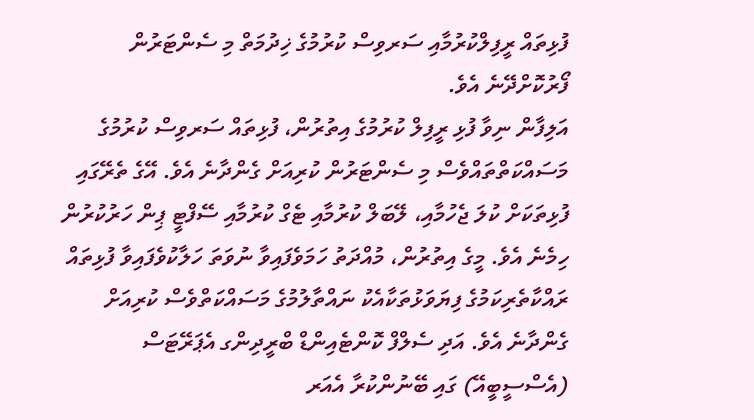ފުޅިތައް ރީފިލްކުރުމާއި ސަރވިސް ކުރުމުގެ ޚިދުމަތް މި ސެންޓަރުން ފޯރުކޮށްދޭނެ އެވެ.
އަލިފާން ނިވާ ފުޅި ރީފިލް ކުރުމުގެ އިތުރުން، ފުޅިތައް ސަރވިސް ކުރުމުގެ މަސައްކަތްތައްވެސް މި ސެންޓަރުން ކުރިއަށް ގެންދާނެ އެވެ. އޭގެ ތެރޭގައި ފުޅިތަކަށް ކުލަ ޖެހުމާއި، ލޭބަލް ކުރުމާއި ޓެގް ކުރުމާއި ސޭފްޓީ ޕިން ހަރުކުރުން ހިމެނެ އެވެ. މީގެ އިތުރުން، މުއްދަތު ހަމަވެފައިވާ ނުވަތަ ހަލާކުވެފައިވާ ފުޅިތައް ރައްކާތެރިކަމުގެ ފިޔަވަޅުތަކާއެކު ނައްތާލުމުގެ މަސައްކަތްވެސް ކުރިއަށް ގެންދާނެ އެވެ. އަދި ސެލްފް ކޮންޓެއިންޑް ބްރީދިންގ އެޕަރޭޓަސް (އެސްސީބީއޭ) ގައި ބޭނުންކުރާ އެއަރ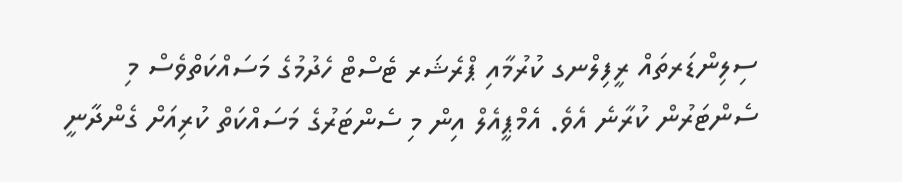ސިލިންޑަރތައް ރީފިލްނގ ކުރުމާއި ޕްރެޝަރ ޓެސްޓް ހެދުމުގެ މަސައްކަތްވެސް މި ސެންޓަރުން ކުރާނެ އެވެ. އެމްޕީއެލް އިން މި ސެންޓަރުގެ މަސައްކަތް ކުރިއަށް ގެންދާނީ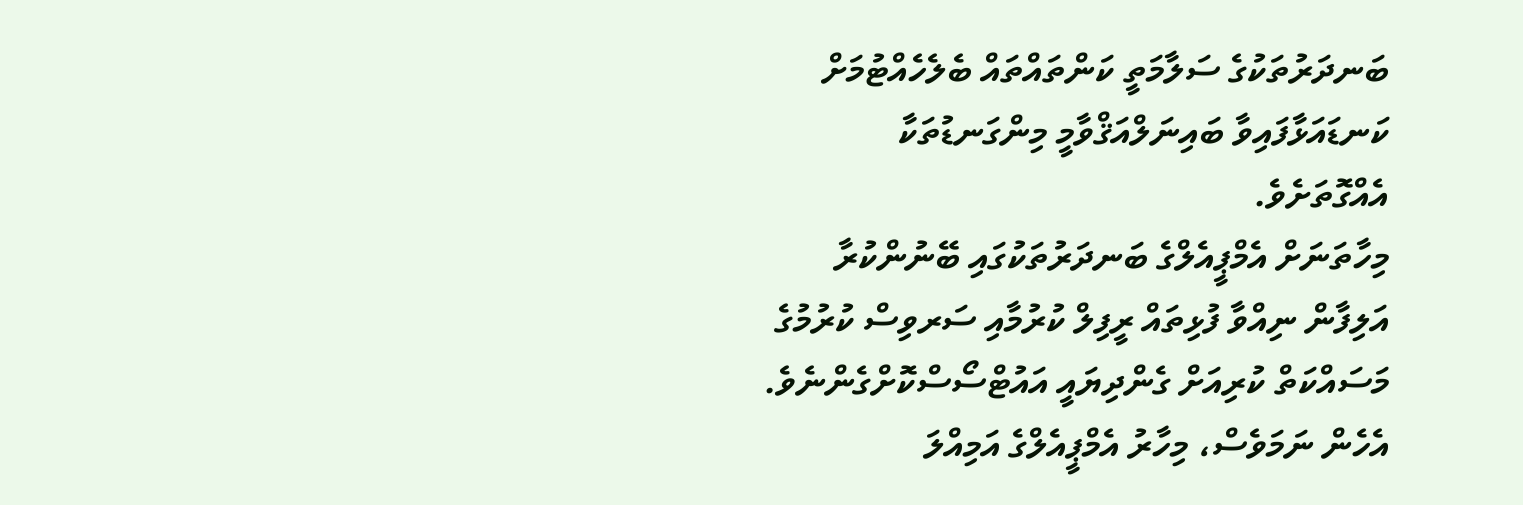ބަނދަރުތަކުގެ ސަލާމަތީ ކަންތައްތައް ބެލެހެއްޓުމަށް ކަނޑައަޅާފައިވާ ބައިނަލްއަޤްވާމީ މިންގަނޑުތަކާ އެއްގޮތަށެވެ.
މިހާތަނަށް އެމްޕީއެލްގެ ބަނދަރުތަކުގައި ބޭނުންކުރާ އަލިފާން ނިއްވާ ފުޅިތައް ރީފިލް ކުރުމާއި ސަރވިސް ކުރުމުގެ މަސައްކަތް ކުރިއަށް ގެންދިޔައީ އައުޓްސޯސްކޮށްގެންނެވެ. އެހެން ނަމަވެސް، މިހާރު އެމްޕީއެލްގެ އަމިއްލަ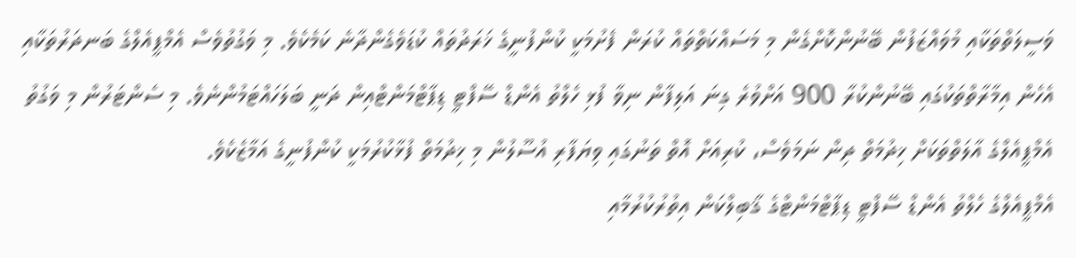ވަސީލަތްތަކާއި މުވައްޒަފުން ބޭނުންކޮށްގެން މި މަސައްކަތްތައް ކުރަން ފެށުމަކީ ކުންފުނީގެ ޚަރަދުތައް ކުޑަވެގެންދާނެ ކަމެކެވެ. މި ވަގުތުވެސް އެމްޕީއެލްގެ ބަނދަރުތަކާއި އެހެން އިމާރާތްތަކުގައި ބޭނުންކުރާ 900 އަށްވުރެ ގިނަ އަލިފާން ނިވާ ފުޅި ހެލްތު އެންޑް ސޭފްޓީ ޑިޕާޓްމަންޓްއިން ދަނީ ބަލަހައްޓަމުންނެވެ. މި ސެންޓަރުން މި ވަގުތު އެމްޕީއެލްގެ އާލަތްތަކަށް ޚިދުމަތް ދިން ނަމަވެސް، ކުރިއަށް އޮތް ތަނުގައި ވިޔަފާރި އުސޫލުން މި ޚިދުމަތް ފުޅާކުރުމަކީ ކުންފުނީގެ އަމާޒެކެވެ.
އެމްޕީއެލްގެ ހެލްތު އެންޑް ސޭފްޓީ ޑިޕާޓްމަންޓްގެ ޤާބިލްކަން އިތުރުކުރުމާއި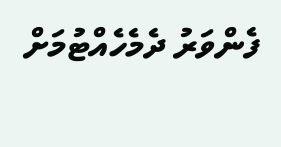ފެންވަރު ދެމެހެއްޓުމަށް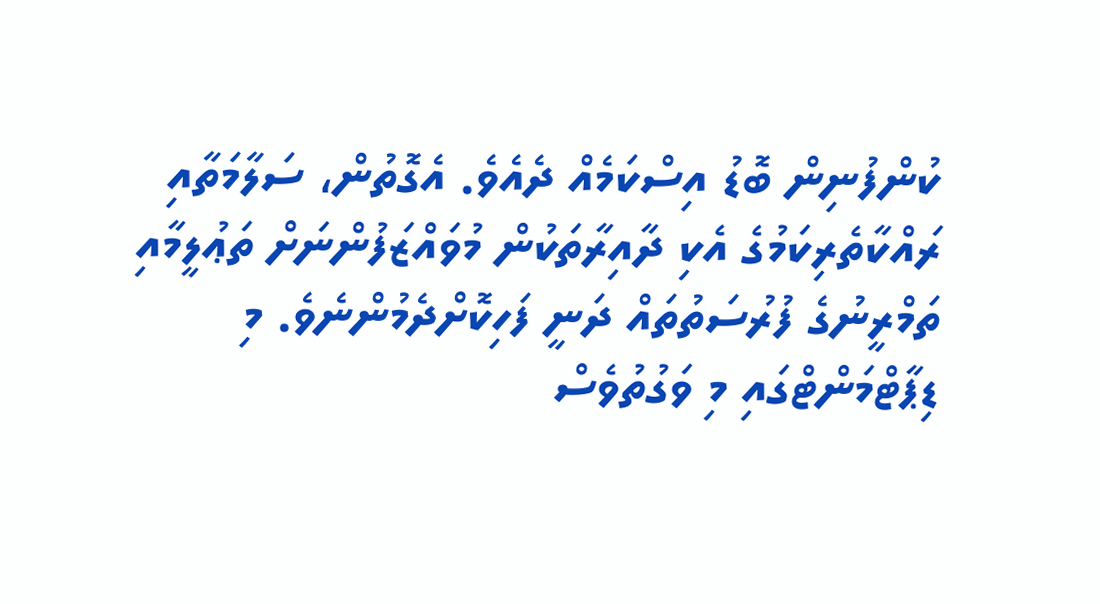ކުންފުނިން ބޮޑު އިސްކަމެއް ދެއެވެ. އެގޮތުން، ސަލާމަތާއި ރައްކާތެރިކަމުގެ އެކި ދާއިރާތަކުން މުވައްޒަފުންނަށް ތަޢުލީމާއި ތަމްރީނުގެ ފުރުސަތުތައް ދަނީ ފަހިކޮށްދެމުންނެވެ. މި ޑިޕާޓްމަންޓްގައި މި ވަގުތުވެސް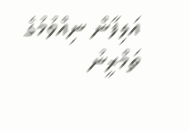އަލިފާން ނިއްވުމުގެ ތަމްރީނު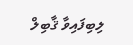ލިބިފައިވާ ޤާބިލް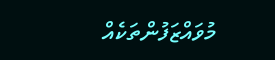މުވައްޒަފުންތަކެއް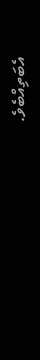އެބަތިއްބެވެ.